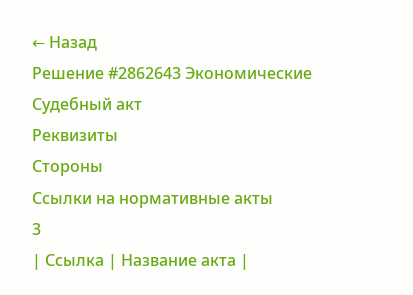← Назад
Решение #2862643 Экономические
Судебный акт
Реквизиты
Стороны
Ссылки на нормативные акты
3
| Ссылка | Название акта |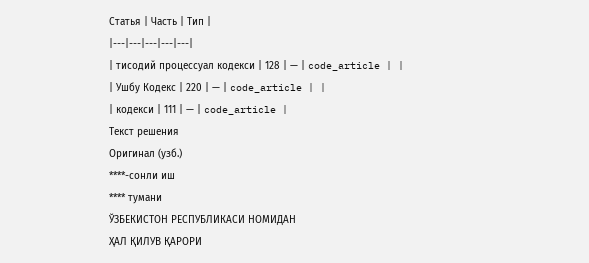Статья | Часть | Тип |
|---|---|---|---|---|
| тисодий процессуал кодекси | 128 | — | code_article | |
| Ушбу Кодекс | 220 | — | code_article | |
| кодекси | 111 | — | code_article |
Текст решения
Оригинал (узб.)
****-сонли иш
**** тумани
ЎЗБЕКИСТОН РЕСПУБЛИКАСИ НОМИДАН
ҲАЛ ҚИЛУВ ҚАРОРИ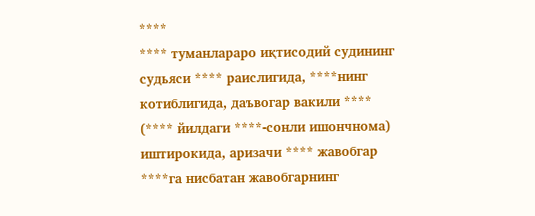****
**** туманлараро иқтисодий судининг судьяси **** раислигида, ****нинг
котиблигида, даъвогар вакили **** (**** йилдаги ****-сонли ишончнома)
иштирокида, аризачи **** жавобгар ****га нисбатан жавобгарнинг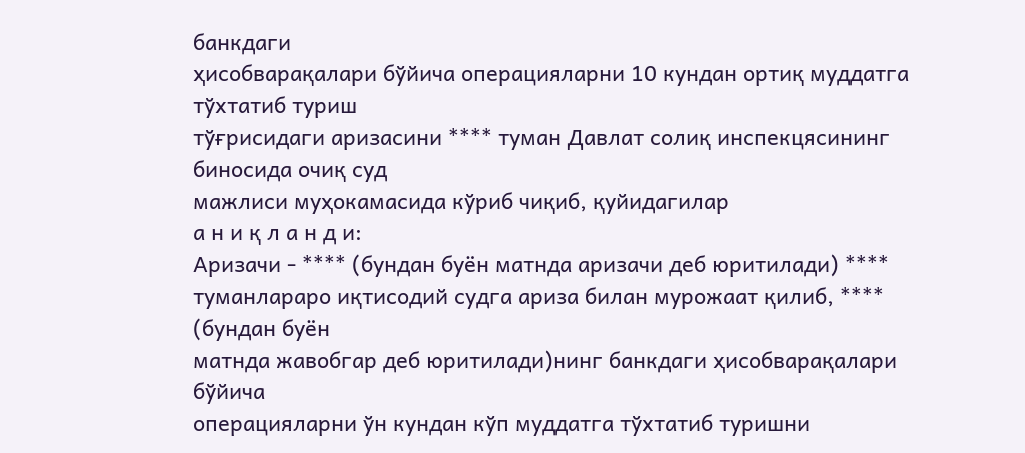банкдаги
ҳисобварақалари бўйича операцияларни 10 кундан ортиқ муддатга тўхтатиб туриш
тўғрисидаги аризасини **** туман Давлат солиқ инспекцясининг биносида очиқ суд
мажлиси муҳокамасида кўриб чиқиб, қуйидагилар
а н и қ л а н д и:
Аризачи - **** (бундан буён матнда аризачи деб юритилади) ****
туманлараро иқтисодий судга ариза билан мурожаат қилиб, **** (бундан буён
матнда жавобгар деб юритилади)нинг банкдаги ҳисобварақалари бўйича
операцияларни ўн кундан кўп муддатга тўхтатиб туришни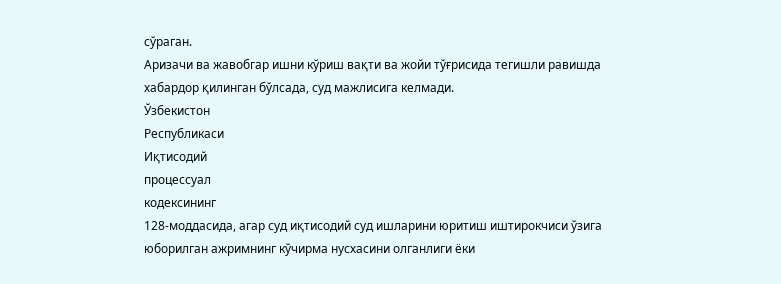сўраган.
Аризачи ва жавобгар ишни кўриш вақти ва жойи тўғрисида тегишли равишда
хабардор қилинган бўлсада, суд мажлисига келмади.
Ўзбекистон
Республикаси
Иқтисодий
процессуал
кодексининг
128-моддасида, агар суд иқтисодий суд ишларини юритиш иштирокчиси ўзига
юборилган ажримнинг кўчирма нусхасини олганлиги ёки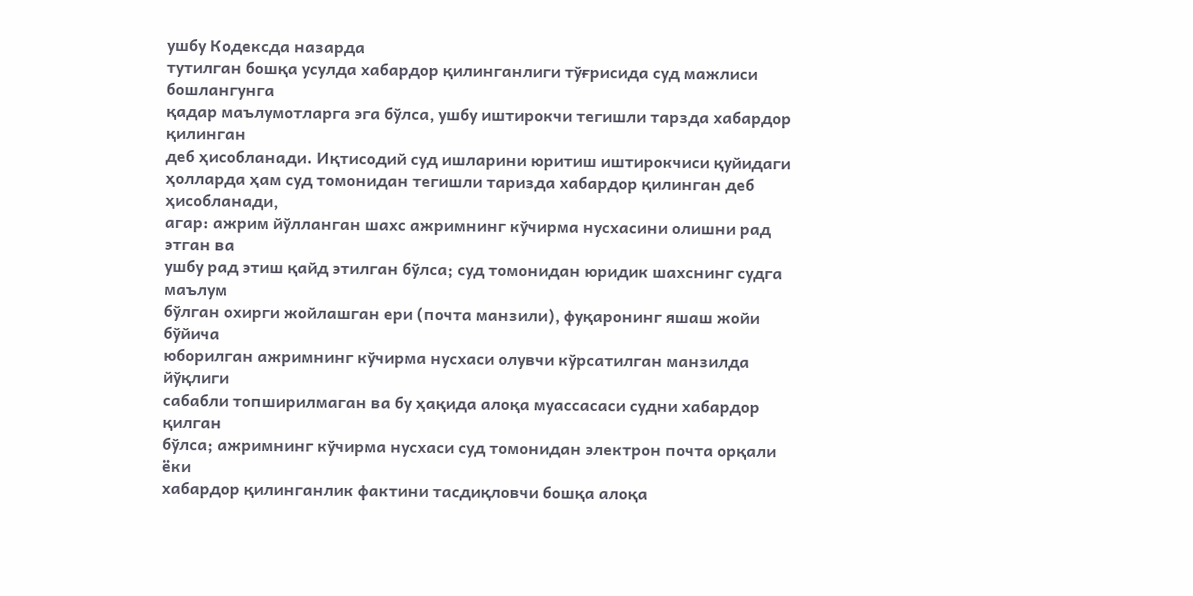ушбу Кодексда назарда
тутилган бошқа усулда хабардор қилинганлиги тўғрисида суд мажлиси бошлангунга
қадар маълумотларга эга бўлса, ушбу иштирокчи тегишли тарзда хабардор қилинган
деб ҳисобланади. Иқтисодий суд ишларини юритиш иштирокчиси қуйидаги
ҳолларда ҳам суд томонидан тегишли таризда хабардор қилинган деб ҳисобланади,
агар: ажрим йўлланган шахс ажримнинг кўчирма нусхасини олишни рад этган ва
ушбу рад этиш қайд этилган бўлса; суд томонидан юридик шахснинг судга маълум
бўлган охирги жойлашган ери (почта манзили), фуқаронинг яшаш жойи бўйича
юборилган ажримнинг кўчирма нусхаси олувчи кўрсатилган манзилда йўқлиги
сабабли топширилмаган ва бу ҳақида алоқа муассасаси судни хабардор қилган
бўлса; ажримнинг кўчирма нусхаси суд томонидан электрон почта орқали ёки
хабардор қилинганлик фактини тасдиқловчи бошқа алоқа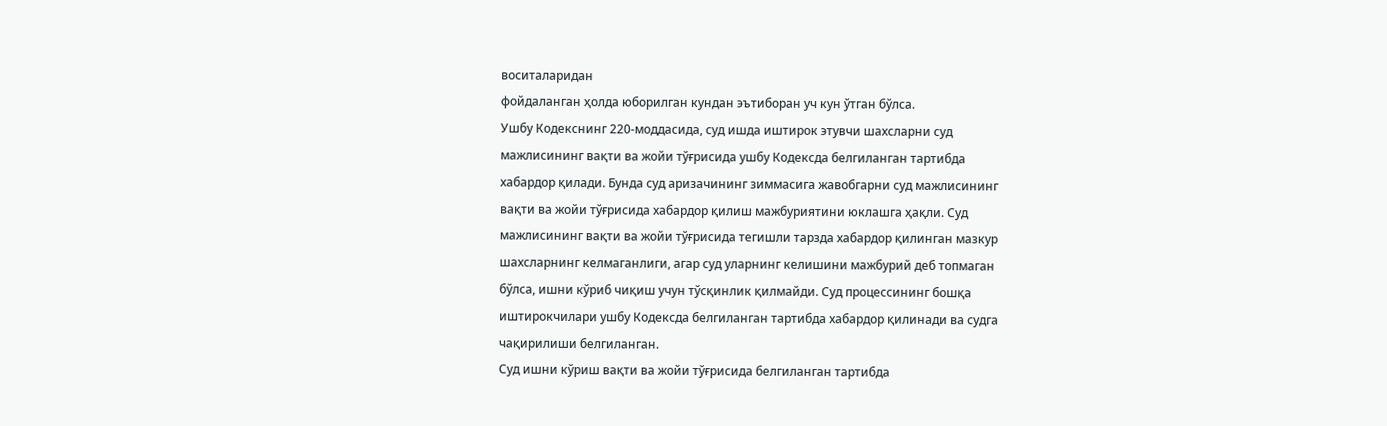воситаларидан
фойдаланган ҳолда юборилган кундан эътиборан уч кун ўтган бўлса.
Ушбу Кодекснинг 220-моддасида, суд ишда иштирок этувчи шахсларни суд
мажлисининг вақти ва жойи тўғрисида ушбу Кодексда белгиланган тартибда
хабардор қилади. Бунда суд аризачининг зиммасига жавобгарни суд мажлисининг
вақти ва жойи тўғрисида хабардор қилиш мажбуриятини юклашга ҳақли. Суд
мажлисининг вақти ва жойи тўғрисида тегишли тарзда хабардор қилинган мазкур
шахсларнинг келмаганлиги, агар суд уларнинг келишини мажбурий деб топмаган
бўлса, ишни кўриб чиқиш учун тўсқинлик қилмайди. Суд процессининг бошқа
иштирокчилари ушбу Кодексда белгиланган тартибда хабардор қилинади ва судга
чақирилиши белгиланган.
Суд ишни кўриш вақти ва жойи тўғрисида белгиланган тартибда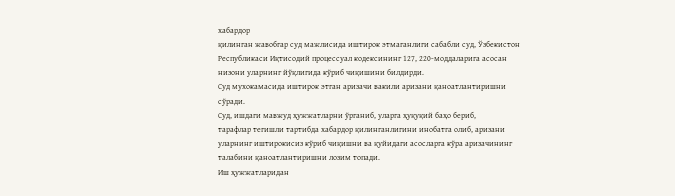хабардор
қилинган жавобгар суд мажлисида иштирок этмаганлиги сабабли суд, Ўзбекистон
Республикаси Иқтисодий процессуал кодексининг 127, 220-моддаларига асосан
низони уларнинг йўқлигида кўриб чиқишини билдирди.
Суд мухокамасида иштирок этган аризачи вакили аризани қаноатлантиришни
сўради.
Суд, ишдаги мавжуд ҳужжатларни ўрганиб, уларга ҳуқуқий баҳо бериб,
тарафлар тегишли тартибда хабардор қилинганлигини инобатга олиб, аризани
уларнинг иштирокисиз кўриб чиқишни ва қуйидаги асосларга кўра аризачининг
талабини қаноатлантиришни лозим топади.
Иш ҳужжатларидан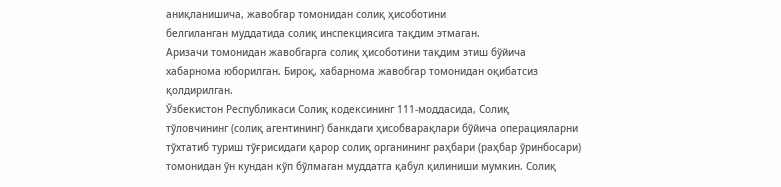аниқланишича, жавобгар томонидан солиқ ҳисоботини
белгиланган муддатида солиқ инспекциясига тақдим этмаган.
Аризачи томонидан жавобгарга солиқ ҳисоботини тақдим этиш бўйича
хабарнома юборилган. Бироқ, хабарнома жавобгар томонидан оқибатсиз
қолдирилган.
Ўзбекистон Республикаси Солиқ кодексининг 111-моддасида, Солиқ
тўловчининг (солиқ агентининг) банкдаги ҳисобварақлари бўйича операцияларни
тўхтатиб туриш тўғрисидаги қарор солиқ органининг раҳбари (раҳбар ўринбосари)
томонидан ўн кундан кўп бўлмаган муддатга қабул қилиниши мумкин. Солиқ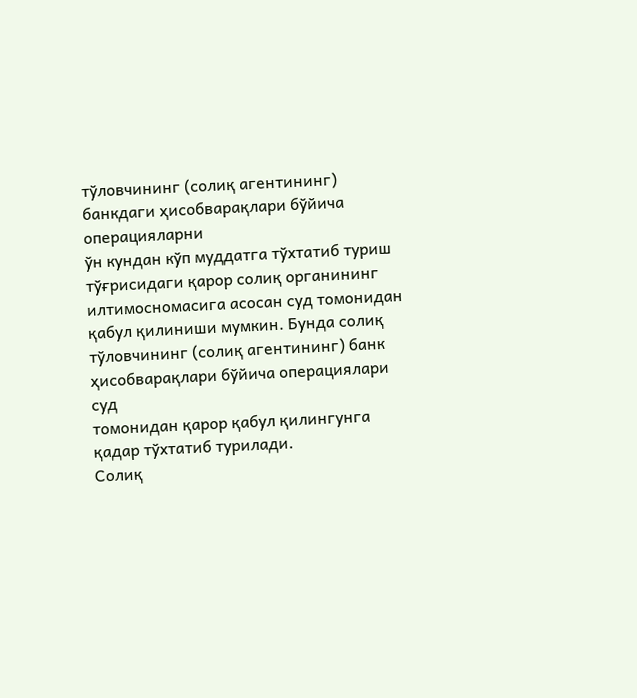тўловчининг (солиқ агентининг) банкдаги ҳисобварақлари бўйича операцияларни
ўн кундан кўп муддатга тўхтатиб туриш тўғрисидаги қарор солиқ органининг
илтимосномасига асосан суд томонидан қабул қилиниши мумкин. Бунда солиқ
тўловчининг (солиқ агентининг) банк ҳисобварақлари бўйича операциялари суд
томонидан қарор қабул қилингунга қадар тўхтатиб турилади.
Солиқ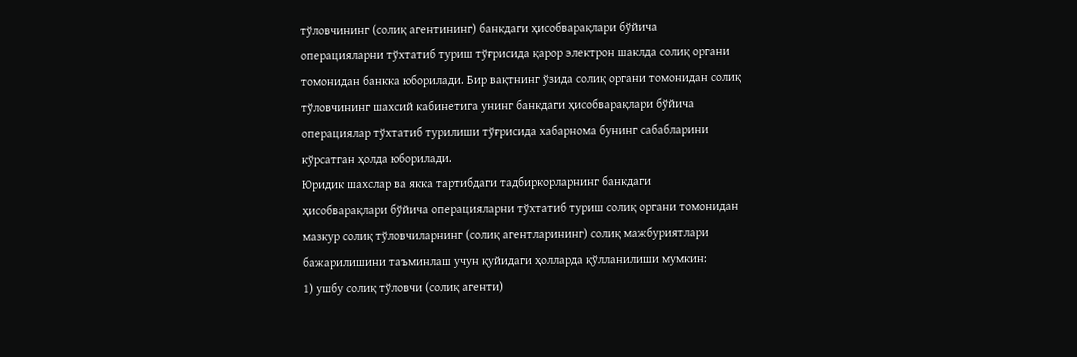тўловчининг (солиқ агентининг) банкдаги ҳисобварақлари бўйича
операцияларни тўхтатиб туриш тўғрисида қарор электрон шаклда солиқ органи
томонидан банкка юборилади. Бир вақтнинг ўзида солиқ органи томонидан солиқ
тўловчининг шахсий кабинетига унинг банкдаги ҳисобварақлари бўйича
операциялар тўхтатиб турилиши тўғрисида хабарнома бунинг сабабларини
кўрсатган ҳолда юборилади.
Юридик шахслар ва якка тартибдаги тадбиркорларнинг банкдаги
ҳисобварақлари бўйича операцияларни тўхтатиб туриш солиқ органи томонидан
мазкур солиқ тўловчиларнинг (солиқ агентларининг) солиқ мажбуриятлари
бажарилишини таъминлаш учун қуйидаги ҳолларда қўлланилиши мумкин:
1) ушбу солиқ тўловчи (солиқ агенти)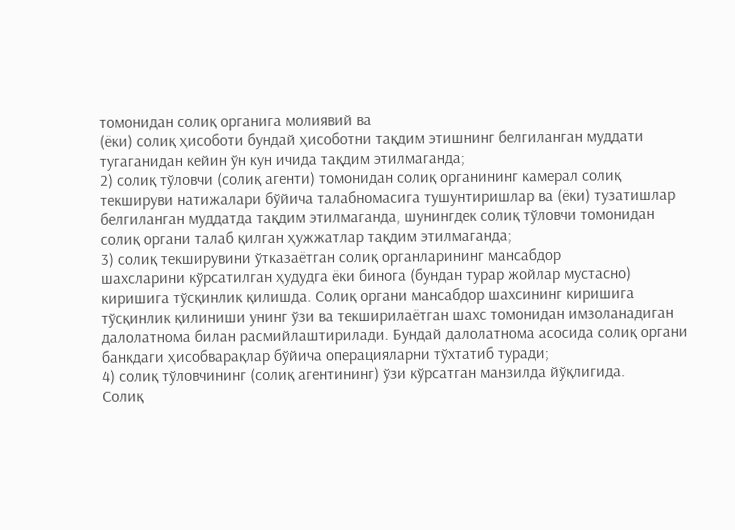томонидан солиқ органига молиявий ва
(ёки) солиқ ҳисоботи бундай ҳисоботни тақдим этишнинг белгиланган муддати
тугаганидан кейин ўн кун ичида тақдим этилмаганда;
2) солиқ тўловчи (солиқ агенти) томонидан солиқ органининг камерал солиқ
текшируви натижалари бўйича талабномасига тушунтиришлар ва (ёки) тузатишлар
белгиланган муддатда тақдим этилмаганда, шунингдек солиқ тўловчи томонидан
солиқ органи талаб қилган ҳужжатлар тақдим этилмаганда;
3) солиқ текширувини ўтказаётган солиқ органларининг мансабдор
шахсларини кўрсатилган ҳудудга ёки бинога (бундан турар жойлар мустасно)
киришига тўсқинлик қилишда. Солиқ органи мансабдор шахсининг киришига
тўсқинлик қилиниши унинг ўзи ва текширилаётган шахс томонидан имзоланадиган
далолатнома билан расмийлаштирилади. Бундай далолатнома асосида солиқ органи
банкдаги ҳисобварақлар бўйича операцияларни тўхтатиб туради;
4) солиқ тўловчининг (солиқ агентининг) ўзи кўрсатган манзилда йўқлигида.
Солиқ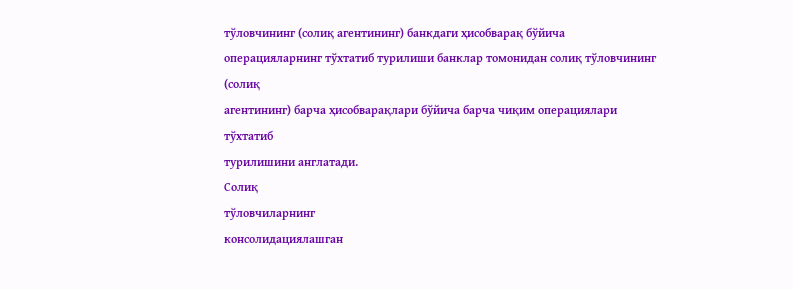тўловчининг (солиқ агентининг) банкдаги ҳисобварақ бўйича
операцияларнинг тўхтатиб турилиши банклар томонидан солиқ тўловчининг (солиқ
агентининг) барча ҳисобварақлари бўйича барча чиқим операциялари тўхтатиб
турилишини англатади.
Солиқ
тўловчиларнинг
консолидациялашган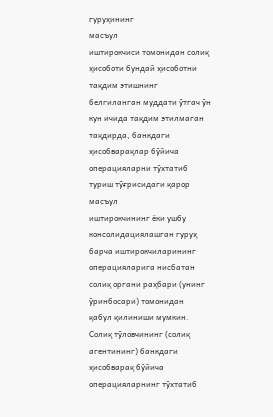гуруҳининг
масъул
иштирокчиси томонидан солиқ ҳисоботи бундай ҳисоботни тақдим этишнинг
белгиланган муддати ўтгач ўн кун ичида тақдим этилмаган тақдирда, банкдаги
ҳисобварақлар бўйича операцияларни тўхтатиб туриш тўғрисидаги қарор масъул
иштирокчининг ёки ушбу консолидациялашган гуруҳ барча иштирокчиларининг
операцияларига нисбатан солиқ органи раҳбари (унинг ўринбосари) томонидан
қабул қилиниши мумкин.
Солиқ тўловчининг (солиқ агентининг) банкдаги ҳисобварақ бўйича
операцияларнинг тўхтатиб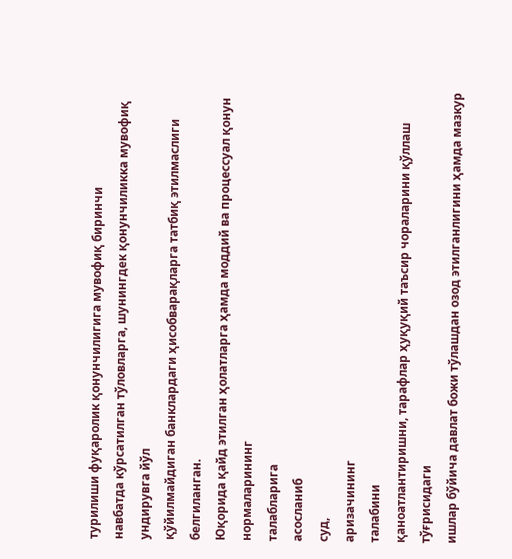турилиши фуқаролик қонунчилигига мувофиқ биринчи
навбатда кўрсатилган тўловларга, шунингдек қонунчиликка мувофиқ ундирувга йўл
қўйилмайдиган банклардаги ҳисобварақларга татбиқ этилмаслиги белгиланган.
Юқорида қайд этилган ҳолатларга ҳамда моддий ва процессуал қонун
нормаларининг
талабларига
асосланиб
суд,
аризачининг
талабини
қаноатлантиришни, тарафлар ҳуқуқий таъсир чораларини қўллаш тўғрисидаги
ишлар бўйича давлат божи тўлашдан озод этилганлигини ҳамда мазкур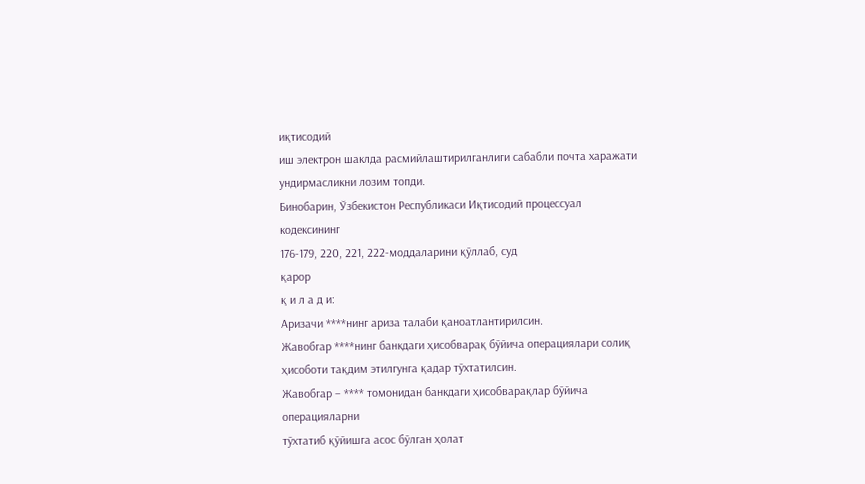иқтисодий
иш электрон шаклда расмийлаштирилганлиги сабабли почта харажати
ундирмасликни лозим топди.
Бинобарин, Ўзбекистон Республикаси Иқтисодий процессуал кодексининг
176-179, 220, 221, 222-моддаларини қўллаб, суд
қарор
қ и л а д и:
Аризачи ****нинг ариза талаби қаноатлантирилсин.
Жавобгар ****нинг банкдаги ҳисобварақ бўйича операциялари солиқ
ҳисоботи тақдим этилгунга қадар тўхтатилсин.
Жавобгар – **** томонидан банкдаги ҳисобварақлар бўйича операцияларни
тўхтатиб қўйишга асос бўлган ҳолат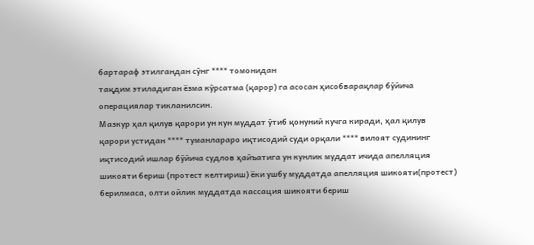бартараф этилгандан сўнг **** томонидан
тақдим этиладиган ёзма кўрсатма (қарор) га асосан ҳисобварақлар бўйича
операциялар тикланилсин.
Мазкур ҳал қилув қарори ун кун муддат ўтиб қонуний кучга киради, ҳал қилув
қарори устидан **** туманлараро иқтисодий суди орқали **** вилоят судининг
иқтисодий ишлар бўйича судлов ҳайъатига ун кунлик муддат ичида апелляция
шикояти бериш (протест келтириш) ёки ушбу муддатда апелляция шикояти(протест)
берилмаса, олти ойлик муддатда кассация шикояти бериш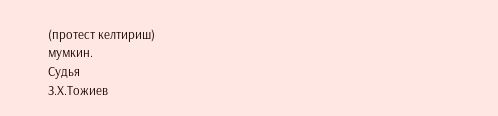(протест келтириш)
мумкин.
Судья
З.Х.Тожиев